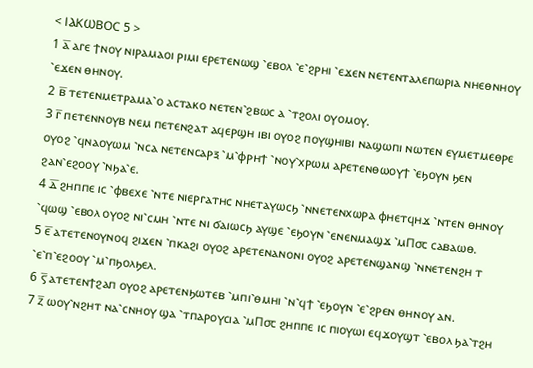< ⲒⲀⲔⲰⲂⲞⲤ 5 >
1 ⲁ̅ ⲁⲅⲉ ϯⲛⲟⲩ ⲛⲓⲣⲁⲙⲁⲟⲓ ⲣⲓⲙⲓ ⲉⲣⲉⲧⲉⲛⲱϣ ⳿ⲉⲃⲟⲗ ⳿ⲉ⳿ϩⲣⲏⲓ ⳿ⲉϫⲉⲛ ⲛⲉⲧⲉⲛⲧⲁⲗⲉⲡⲱⲣⲓⲁ ⲛⲏⲉⲑⲛⲏⲟⲩ ⳿ⲉϫⲉⲛ ⲑⲏⲛⲟⲩ.
2 ⲃ̅ ⲧⲉⲧⲉⲛⲙⲉⲧⲣⲁⲙⲁ⳿ⲟ ⲁⲥⲧⲁⲕⲟ ⲛⲉⲧⲉⲛ⳿ϩⲃⲱⲥ ⲁ ⳿ⲧϩⲟⲗⲓ ⲟⲩⲟⲙⲟⲩ.
3 ⲅ̅ ⲡⲉⲧⲉⲛⲛⲟⲩⲃ ⲛⲉⲙ ⲡⲉⲧⲉⲛϩⲁⲧ ⲁϥⲉⲣϣⲏ ⲓⲃⲓ ⲟⲩⲟϩ ⲡⲟⲩϣⲏⲓⲃⲓ ⲛⲁϣⲱⲡⲓ ⲛⲱⲧⲉⲛ ⲉⲩⲙⲉⲧⲙⲉⲑⲣⲉ ⲟⲩⲟϩ ⳿ϥⲛⲁⲟⲩⲱⲙ ⳿ⲛⲥⲁ ⲛⲉⲧⲉⲛⲥⲁⲣⲝ ⳿ⲙ⳿ⲫⲣⲏϯ ⳿ⲛⲟⲩ⳿ⲭⲣⲱⲙ ⲁⲣⲉⲧⲉⲛⲑⲱⲟⲩϯ ⳿ⲉϧⲟⲩⲛ ϧⲉⲛ ϩⲁⲛ⳿ⲉϩⲟⲟⲩ ⳿ⲛϧⲁ⳿ⲉ.
4 ⲇ̅ ϩⲏⲡⲡⲉ ⲓⲥ ⳿ⲫⲃⲉⲭⲉ ⳿ⲛⲧⲉ ⲛⲓⲉⲣⲅⲁⲧⲏⲥ ⲛⲏⲉⲧⲁⲩⲱⲥϧ ⳿ⲛⲛⲉⲧⲉⲛⲭⲱⲣⲁ ⲫⲏⲉⲧϥⲏϫ ⳿ⲛⲧⲉⲛ ⲑⲏⲛⲟⲩ ⳿ϥⲱϣ ⳿ⲉⲃⲟⲗ ⲟⲩⲟϩ ⲛⲓ⳿ⲥⲙⲏ ⳿ⲛⲧⲉ ⲛⲓ ϭⲁⲓⲱⲥϧ ⲁⲩϣⲉ ⳿ⲉϧⲟⲩⲛ ⳿ⲉⲛⲉⲛⲙⲁϣϫ ⳿ⲙⲠ⳪ ⲥⲁⲃⲁⲱⲑ.
5 ⲉ̅ ⲁⲧⲉⲧⲉⲛⲟⲩⲛⲟϥ ϩⲓϫⲉⲛ ⳿ⲡⲕⲁϩⲓ ⲟⲩⲟϩ ⲁⲣⲉⲧⲉⲛⲁⲛⲟⲛⲓ ⲟⲩⲟϩ ⲁⲣⲉⲧⲉⲛϣⲁⲛϣ ⳿ⲛⲛⲉⲧⲉⲛϩⲏ ⲧ ⳿ⲉ⳿ⲡ⳿ⲉϩⲟⲟⲩ ⳿ⲙ⳿ⲡϧⲟⲗϧⲉⲗ.
6 ⲋ̅ ⲁⲧⲉⲧⲉⲛϯϩⲁⲡ ⲟⲩⲟϩ ⲁⲣⲉⲧⲉⲛϧⲱⲧⲉⲃ ⳿ⲙⲡⲓ⳿ⲑⲙⲏⲓ ⳿ⲛ⳿ϥϯ ⳿ⲉϧⲟⲩⲛ ⳿ⲉ⳿ϩⲣⲉⲛ ⲑⲏⲛⲟⲩ ⲁⲛ.
7 ⲍ̅ ⲱⲟⲩ⳿ⲛϩⲏⲧ ⲛⲁ⳿ⲥⲛⲏⲟⲩ ϣⲁ ⳿ⲧⲡⲁⲣⲟⲩⲥⲓⲁ ⳿ⲙⲠ⳪ ϩⲏⲡⲡⲉ ⲓⲥ ⲡⲓⲟⲩⲱⲓ ⲉϥϫⲟⲩϣⲧ ⳿ⲉⲃⲟⲗ ϧⲁ⳿ⲧϩⲏ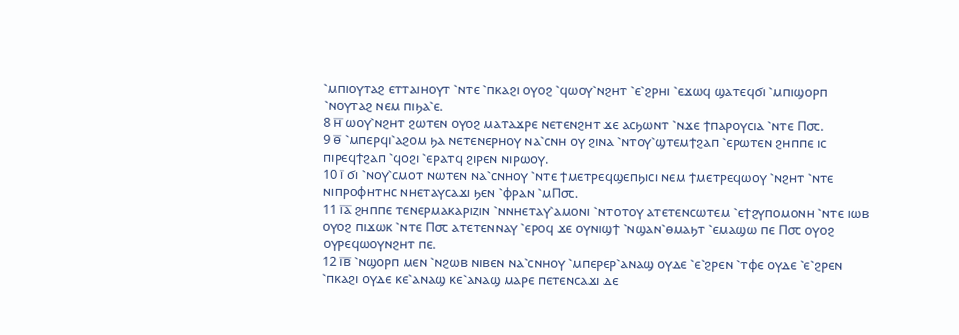⳿ⲙⲡⲓⲟⲩⲧⲁϩ ⲉⲧⲧⲁⲓⲏⲟⲩⲧ ⳿ⲛⲧⲉ ⳿ⲡⲕⲁϩⲓ ⲟⲩⲟϩ ⳿ϥⲱⲟⲩ⳿ⲛϩⲏⲧ ⳿ⲉ⳿ϩⲣⲏⲓ ⳿ⲉϫⲱϥ ϣⲁⲧⲉϥϭⲓ ⳿ⲙⲡⲓϣⲟⲣⲡ ⳿ⲛⲟⲩⲧⲁϩ ⲛⲉⲙ ⲡⲓϧⲁ⳿ⲉ.
8 ⲏ̅ ⲱⲟⲩ⳿ⲛϩⲏⲧ ϩⲱⲧⲉⲛ ⲟⲩⲟϩ ⲙⲁⲧⲁϫⲣⲉ ⲛⲉⲧⲉⲛϩⲏⲧ ϫⲉ ⲁⲥϧⲱⲛⲧ ⳿ⲛϫⲉ ϯⲡⲁⲣⲟⲩⲥⲓⲁ ⳿ⲛⲧⲉ Ⲡ⳪.
9 ⲑ̅ ⳿ⲙⲡⲉⲣϥⲓ⳿ⲁϩⲟⲙ ϧⲁ ⲛⲉⲧⲉⲛⲉⲣⲏⲟⲩ ⲛⲁ⳿ⲥⲛⲏ ⲟⲩ ϩⲓⲛⲁ ⳿ⲛⲧⲟⲩ⳿ϣⲧⲉⲙϯϩⲁⲡ ⳿ⲉⲣⲱⲧⲉⲛ ϩⲏⲡⲡⲉ ⲓⲥ ⲡⲓⲣⲉϥϯϩⲁⲡ ⳿ϥⲟϩⲓ ⳿ⲉⲣⲁⲧϥ ϩⲓⲣⲉⲛ ⲛⲓⲣⲱⲟⲩ.
10 ⲓ̅ ϭⲓ ⳿ⲛⲟⲩ⳿ⲥⲙⲟⲧ ⲛⲱⲧⲉⲛ ⲛⲁ⳿ⲥⲛⲏⲟⲩ ⳿ⲛⲧⲉ ϯⲙⲉⲧⲣⲉϥϣⲉⲡϧⲓⲥⲓ ⲛⲉⲙ ϯⲙⲉⲧⲣⲉϥⲱⲟⲩ ⳿ⲛϩⲏⲧ ⳿ⲛⲧⲉ ⲛⲓⲡⲣⲟⲫⲏⲧⲏⲥ ⲛⲏⲉⲧⲁⲩⲥⲁϫⲓ ϧⲉⲛ ⳿ⲫⲣⲁⲛ ⳿ⲙⲠ⳪.
11 ⲓ̅ⲁ̅ ϩⲏⲡⲡⲉ ⲧⲉⲛⲉⲣⲙⲁⲕⲁⲣⲓⲍⲓⲛ ⳿ⲛⲛⲏⲉⲧⲁⲩ⳿ⲁⲙⲟⲛⲓ ⳿ⲛⲧⲟⲧⲟⲩ ⲁⲧⲉⲧⲉⲛⲥⲱⲧⲉⲙ ⳿ⲉϯϩⲩⲡⲟⲙⲟⲛⲏ ⳿ⲛⲧⲉ ⲓⲱⲃ ⲟⲩⲟϩ ⲡⲓϫⲱⲕ ⳿ⲛⲧⲉ Ⲡ⳪ ⲁⲧⲉⲧⲉⲛⲛⲁⲩ ⳿ⲉⲣⲟϥ ϫⲉ ⲟⲩⲛⲓϣϯ ⳿ⲛϣⲁⲛ⳿ⲑⲙⲁϧⲧ ⳿ⲉⲙⲁϣⲱ ⲡⲉ Ⲡ⳪ ⲟⲩⲟϩ ⲟⲩⲣⲉϥⲱⲟⲩⲛϩⲏⲧ ⲡⲉ.
12 ⲓ̅ⲃ̅ ⳿ⲛϣⲟⲣⲡ ⲙⲉⲛ ⳿ⲛϩⲱⲃ ⲛⲓⲃⲉⲛ ⲛⲁ⳿ⲥⲛⲏⲟⲩ ⳿ⲙⲡⲉⲣⲉⲣ⳿ⲁⲛⲁϣ ⲟⲩⲇⲉ ⳿ⲉ⳿ϩⲣⲉⲛ ⳿ⲧⲫⲉ ⲟⲩⲇⲉ ⳿ⲉ⳿ϩⲣⲉⲛ ⳿ⲡⲕⲁϩⲓ ⲟⲩⲇⲉ ⲕⲉ⳿ⲁⲛⲁϣ ⲕⲉ⳿ⲁⲛⲁϣ ⲙⲁⲣⲉ ⲡⲉⲧⲉⲛⲥⲁϫⲓ ⲇⲉ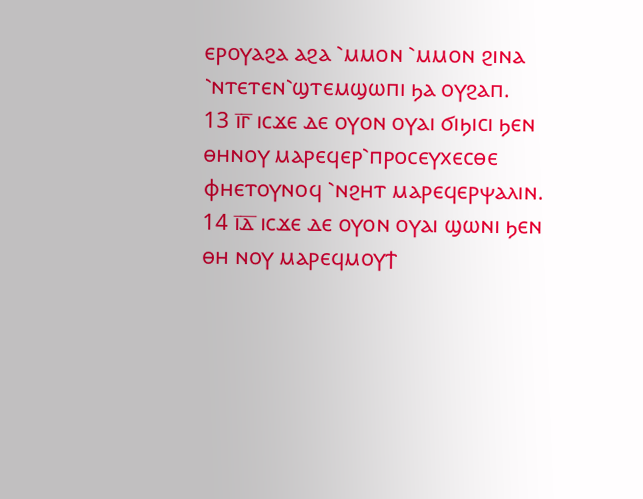ⲉⲣⲟⲩⲁϩⲁ ⲁϩⲁ ⳿ⲙⲙⲟⲛ ⳿ⲙⲙⲟⲛ ϩⲓⲛⲁ ⳿ⲛⲧⲉⲧⲉⲛ⳿ϣⲧⲉⲙϣⲱⲡⲓ ϧⲁ ⲟⲩϩⲁⲡ.
13 ⲓ̅ⲅ̅ ⲓⲥϫⲉ ⲇⲉ ⲟⲩⲟⲛ ⲟⲩⲁⲓ ϭⲓϧⲓⲥⲓ ϧⲉⲛ ⲑⲏⲛⲟⲩ ⲙⲁⲣⲉϥⲉⲣ⳿ⲡⲣⲟⲥⲉⲩⲭⲉⲥⲑⲉ ⲫⲏⲉⲧⲟⲩⲛⲟϥ ⳿ⲛϩⲏⲧ ⲙⲁⲣⲉϥⲉⲣⲯⲁⲗⲓⲛ.
14 ⲓ̅ⲇ̅ ⲓⲥϫⲉ ⲇⲉ ⲟⲩⲟⲛ ⲟⲩⲁⲓ ϣⲱⲛⲓ ϧⲉⲛ ⲑⲏ ⲛⲟⲩ ⲙⲁⲣⲉϥⲙⲟⲩϯ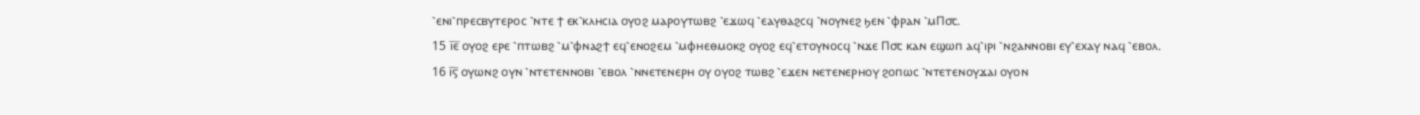⳿ⲉⲛⲓ⳿ⲡⲣⲉⲥⲃⲩⲧⲉⲣⲟⲥ ⳿ⲛⲧⲉ ϯ ⲉⲕ⳿ⲕⲗⲏⲥⲓⲁ ⲟⲩⲟϩ ⲙⲁⲣⲟⲩⲧⲱⲃϩ ⳿ⲉϫⲱϥ ⳿ⲉⲁⲩⲑⲁϩⲥϥ ⳿ⲛⲟⲩⲛⲉϩ ϧⲉⲛ ⳿ⲫⲣⲁⲛ ⳿ⲙⲠ⳪.
15 ⲓ̅ⲉ̅ ⲟⲩⲟϩ ⲉⲣⲉ ⳿ⲡⲧⲱⲃϩ ⳿ⲙ⳿ⲫⲛⲁϩϯ ⲉϥ⳿ⲉⲛⲟϩⲉⲙ ⳿ⲙⲫⲏⲉⲑⲙⲟⲕϩ ⲟⲩⲟϩ ⲉϥ⳿ⲉⲧⲟⲩⲛⲟⲥϥ ⳿ⲛϫⲉ Ⲡ⳪ ⲕⲁⲛ ⲉϣⲱⲡ ⲁϥ⳿ⲓⲣⲓ ⳿ⲛϩⲁⲛⲛⲟⲃⲓ ⲉⲩ⳿ⲉⲭⲁⲩ ⲛⲁϥ ⳿ⲉⲃⲟⲗ.
16 ⲓ̅ⲋ̅ ⲟⲩⲱⲛϩ ⲟⲩⲛ ⳿ⲛⲧⲉⲧⲉⲛⲛⲟⲃⲓ ⳿ⲉⲃⲟⲗ ⳿ⲛⲛⲉⲧⲉⲛⲉⲣⲏ ⲟⲩ ⲟⲩⲟϩ ⲧⲱⲃϩ ⳿ⲉϫⲉⲛ ⲛⲉⲧⲉⲛⲉⲣⲏⲟⲩ ϩⲟⲡⲱⲥ ⳿ⲛⲧⲉⲧⲉⲛⲟⲩϫⲁⲓ ⲟⲩⲟⲛ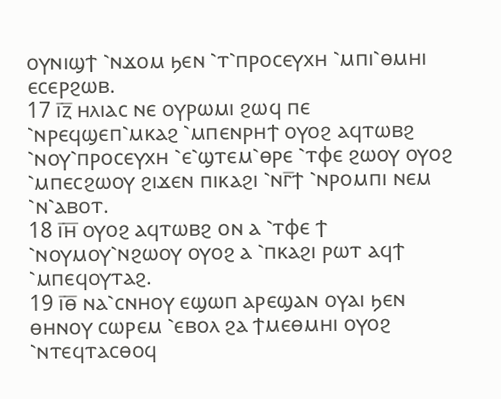ⲟⲩⲛⲓϣϯ ⳿ⲛϫⲟⲙ ϧⲉⲛ ⳿ⲧ⳿ⲡⲣⲟⲥⲉⲩⲭⲏ ⳿ⲙⲡⲓ⳿ⲑⲙⲏⲓ ⲉⲥⲉⲣϩⲱⲃ.
17 ⲓ̅ⲍ̅ ⲏⲗⲓⲁⲥ ⲛⲉ ⲟⲩⲣⲱⲙⲓ ϩⲱϥ ⲡⲉ ⳿ⲛⲣⲉϥϣⲉⲡ⳿ⲙⲕⲁϩ ⳿ⲙⲡⲉⲛⲣⲏϯ ⲟⲩⲟϩ ⲁϥⲧⲱⲃϩ ⳿ⲛⲟⲩ⳿ⲡⲣⲟⲥⲉⲩⲭⲏ ⳿ⲉ⳿ϣⲧⲉⲙ⳿ⲑⲣⲉ ⳿ⲧⲫⲉ ϩⲱⲟⲩ ⲟⲩⲟϩ ⳿ⲙⲡⲉⲥϩⲱⲟⲩ ϩⲓϫⲉⲛ ⲡⲓⲕⲁϩⲓ ⳿ⲛⲅ̅ϯ ⳿ⲛⲣⲟⲙⲡⲓ ⲛⲉⲙ ⳿ⲛ⳿ⲁⲃⲟⲧ.
18 ⲓ̅ⲏ̅ ⲟⲩⲟϩ ⲁϥⲧⲱⲃϩ ⲟⲛ ⲁ ⳿ⲧⲫⲉ ϯ ⳿ⲛⲟⲩⲙⲟⲩ⳿ⲛϩⲱⲟⲩ ⲟⲩⲟϩ ⲁ ⳿ⲡⲕⲁϩⲓ ⲣⲱⲧ ⲁϥϯ ⳿ⲙⲡⲉϥⲟⲩⲧⲁϩ.
19 ⲓ̅ⲑ̅ ⲛⲁ⳿ⲥⲛⲏⲟⲩ ⲉϣⲱⲡ ⲁⲣⲉϣⲁⲛ ⲟⲩⲁⲓ ϧⲉⲛ ⲑⲏⲛⲟⲩ ⲥⲱⲣⲉⲙ ⳿ⲉⲃⲟⲗ ϩⲁ ϯⲙⲉⲑⲙⲏⲓ ⲟⲩⲟϩ ⳿ⲛⲧⲉϥⲧⲁⲥⲑⲟϥ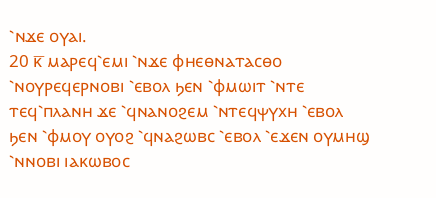⳿ⲛϫⲉ ⲟⲩⲁⲓ.
20 ⲕ̅ ⲙⲁⲣⲉϥ⳿ⲉⲙⲓ ⳿ⲛϫⲉ ⲫⲏⲉⲑⲛⲁⲧⲁⲥⲑⲟ ⳿ⲛⲟⲩⲣⲉϥⲉⲣⲛⲟⲃⲓ ⳿ⲉⲃⲟⲗ ϧⲉⲛ ⳿ⲫⲙⲱⲓⲧ ⳿ⲛⲧⲉ ⲧⲉϥ⳿ⲡⲗⲁⲛⲏ ϫⲉ ⳿ϥⲛⲁⲛⲟϩⲉⲙ ⳿ⲛⲧⲉϥⲯⲩⲭⲏ ⳿ⲉⲃⲟⲗ ϧⲉⲛ ⳿ⲫⲙⲟⲩ ⲟⲩⲟϩ ⳿ϥⲛⲁϩⲱⲃⲥ ⳿ⲉⲃⲟⲗ ⳿ⲉϫⲉⲛ ⲟⲩⲙⲏϣ ⳿ⲛⲛⲟⲃⲓ ⲓⲁⲕⲱⲃⲟⲥ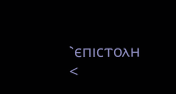⳿ⲉⲡⲓⲥⲧⲟⲗⲏ
<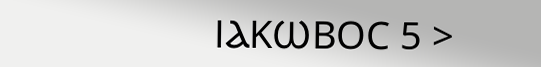ⲒⲀⲔⲰⲂⲞⲤ 5 >